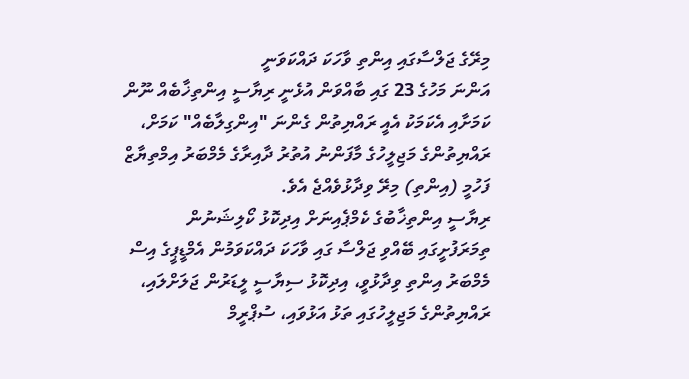މިރޭގެ ޖަލްސާގައި އިންތި ވާހަކަ ދައްކަވަނީ
އަންނަ މަހުގެ 23 ގައި ބާއްވަން އުޅެނީ ރިޔާސީ އިންތިޚާބެއް ނޫން ކަމަށާއި އެކަމަކު އެއީ ރައްޔިތުން ގެންނަ "އިންގިލާބެއް" ކަމަށް، ރައްޔިތުންގެ މަޖިލީހުގެ މާފަންނު އުތުރު ދާއިރާގެ މެމްބަރު އިމްތިޔާޒް ފަހުމީ (އިންތި) މިރޭ ވިދާޅުވެއްޖެ އެވެ.
ރިޔާސީ އިންތިޚާބުގެ ކެމްޕެއިނަށް އިދިކޮޅު ކޯލިޝަނުން ތިމަރަފުށީގައި ބޭއްވި ޖަލްސާ ގައި ވާހަކަ ދައްކަވަމުން އެމްޑީޕީގެ އިސް މެމްބަރު އިންތި ވިދާޅުވީ، އިދިކޮޅު ސިޔާސީ ލީޑަރުން ޖަލަށްލައި، ރައްޔިތުންގެ މަޖިލީހުގައި ތަޅު އަޅުވައި، ސުޕްރީމް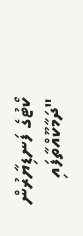ކޯޓުގެ ފަނޑިޔާރުން "ދަމާކޫއްތާފައި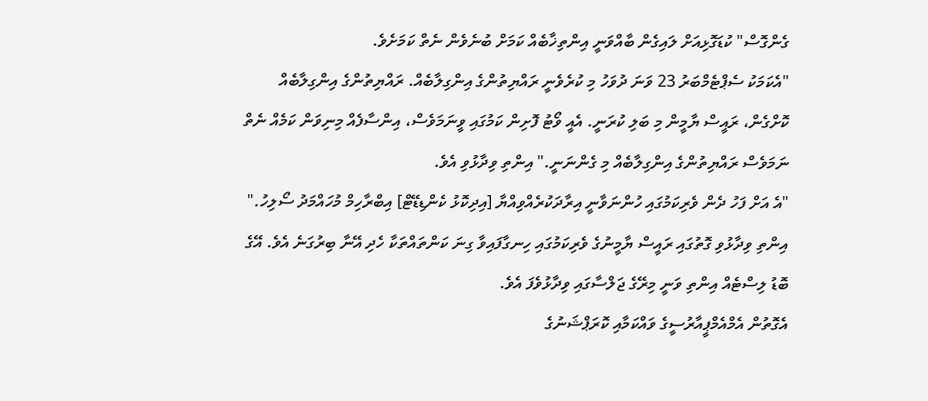ގެންގޮސް" ކުޑަގޮޅިއަށް ލައިގެން ބާއްވަނީ އިންތިޚާބެއް ކަމަށް ބުނެވެން ނެތް ކަމަށެވެ.
"އެކަމަކު ސެޕްޓެމްބަރު 23 ވަނަ ދުވަހު މި ކުރެވެނީ ރައްޔިތުންގެ އިންގިލާބެއް. ރައްޔިތުންގެ އިންގިލާބެއް ކޮށްގެން، ރައީސް ޔާމީން މި ބަލި ކުރަނީ. އެއީ ވޯޓު ފޮށިން ކަމުގައި ވީނަމަވެސް، އިންސާފެއް މިނިވަން ކަމެއް ނެތް ނަމަވެސް ރައްޔިތުންގެ އިންގިލާބެއް މި ގެންނަނީ." އިންތި ވިދާޅުވި އެވެ.
"އެ އަށް ފަހު ދެން ވެރިކަމުގައި ހުންނަވާނީ އިރާދަކުރެއްވިއްޔާ [އިދިކޮޅު ކެންޑިޑޭޓް] އިބްރާހިމް މުހައްމަދު ސޯލިހު."
އިންތި ވިދާޅުވި ގޮތުގައި ރައީސް ޔާމީނުގެ ވެރިކަމުގައި ހިނގާފައިވާ ގިނަ ކަންތައްތަކާ ހެދި އޭނާ ބިރުގަނެ އެވެ. އޭގެ ބޮޑު ލިސްޓެއް އިންތި ވަނީ މިރޭގެ ޖަލްސާގައި ވިދާޅުވެފަ އެވެ.
އެގޮތުން އެމްއެމްޕީއާރުސީގެ ވައްކަމާއި ކޮރަޕްޝަނުގެ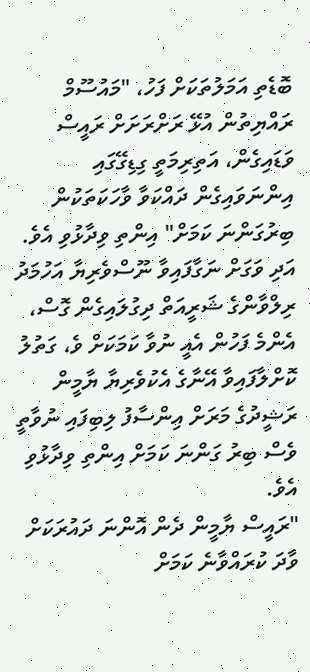ބޮޑެތި އަމަލުތަކަށް ފަހު، "މައުސޫމް ރައްޔިތުން އުޅޭ ރަށްރަށަށް ރައީސް ވަޑައިގެން، އަތިރިމަތީ ގިޑިގޭގައި އިންނަވައިގެން ދައްކަވާ ވާހަކަތަކުން ބިރުގަންނަ ކަމަށް" އިންތި ވިދާޅުވި އެވެ. އަދި ވަގަށް ނަގާފައިވާ ނޫސްވެރިޔާ އަހުމަދު ރިލްވާންގެ ޝަރީއަތް ދިގުލައިގެން ގޮސް، އެންމެ ފަހުން އެއީ ނުވާ ކަމަކަށް ވެ، ގަތުލު ކޮށްލާފައިވާ އޭނާގެ އެކުވެރިޔާ ޔާމީން ރަޝީދުގެ މަރަށް އިންސާފު ލިބިފައި ނުވާތީ ވެސް ބިރު ގަންނަ ކަމަށް އިންތި ވިދާޅުވި އެވެ.
"ރައީސް ޔާމީން ދެން އޮންނަ ދައުރަކަށް ވާދަ ކުރައްވާނެ ކަމަށް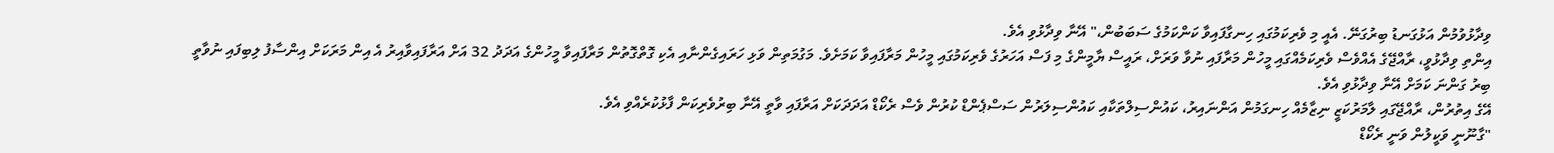ވިދާޅުވުމުން އަޅުގަނޑު ބިރުގަނޭ. އެއީ މި ވެރިކަމުގައި ހިނގާފައިވާ ކަންކަމުގެ ސަބަބުން،" އޭނާ ވިދާޅުވި އެވެ.
އިންތި ވިދާޅުވީ، ރާއްޖޭގެ އެއްވެސް ވެރިކަމެއްގައި މީހުން މަރާފައި ނުވާ ވަރަށް، ރައީސް ޔާމީންގެ މި ފަސް އަހަރުގެ ވެރިކަމުގައި މީހުން މަރާފައިވާ ކަމަށެވެ. މަގުމަތިން ވަޅި ހަރައިގެންނާއި އެކި ގޮތްގޮތުން މަރާފައިވާ މީހުންގެ އަދަދު 32 އަށް އަރާފައިވާއިރު އެ އިން މަރަކަށް އިންސާފު ލިބިފައި ނުވާތީ ބިރު ގަންނަ ކަމަށް އޭނާ ވިދާޅުވި އެވެ.
އޭގެ އިތުރުން، ރާއްޖޭގައި ލާމަރުކަޒީ ނިޒާމެއް ހިނގަމުން އަންނައިރު، ކައުންސިލްތަކާއި ކައުންސިލަރުން ސަސްޕެންޑް ކުރުން ވެސް ރެކޯޑް އަދަދަކަށް އަރާފައި ވާތީ އޭނާ ބިރުވެރިކަން ފާޅުކުރެއްވި އެވެ.
"ގާނޫނީ ވަކީލުން ވަނީ ރެކޯޑް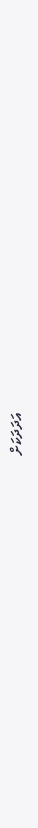އަދަދަކަށް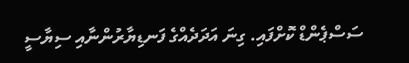ސަސްޕެންޑް ކޮށްފައި. ގިނަ އަދަދެއްގެ ފަނޑިޔާރުންނާއި ސިޔާސީ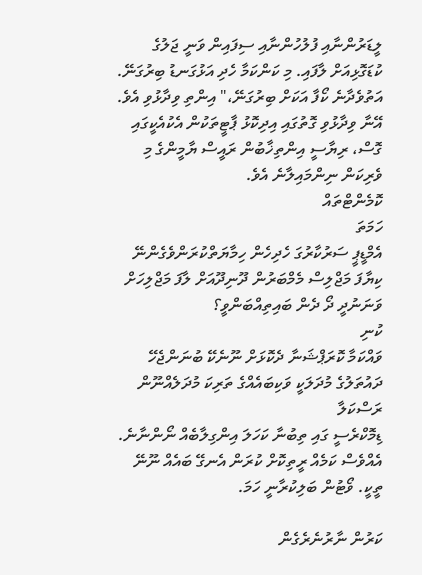ލީޑަރުންނާއި ފުލުހުންނާއި ސިފައިން ވަނީ ޖަލުގެ ކުޑަގޮޅިއަށް ލާފައި. މި ކަންކަމާ ހެދި އަޅުގަނޑު ބިރުގަނޭ. އަތުވެދާނެ ކޯފާ އަކަށް ބިރުގަނޭ،" އިންތި ވިދާޅުވި އެވެ.
އޭނާ ވިދާޅުވި ގޮތުގައި އިދިކޮޅު ޕާޓީތަކުން އެކުއެކީގައި ގޮސް، ރިޔާސީ އިންތިޚާބުން ރައީސް ޔާމީންގެ މި ވެރިކަން ނިންމައިލާނެ އެވެ.
ކޮމެންޓްތައް
ހަމަތަ
އެމްޑީޕީ ސަރުކާރުގަ ހެދިހެން ހިމާޔަތްކުރަންވެގެންނޭ ކިޔާފަ މަޖްލިސް މެމްބަރުން ދޫނިދޫއަށް ލާފަ މަޖްލިހަށް ވަނަނުދީ ދޯ ދެން ބައިތިއްބަންވީ؟
ކުނި
ވައްކަމާ ކޮރަޕްޝަނާ ދެކޮޅަށް ނޫނެކޭ ބުނަންޖެހޭ ދައުތަލުގެ މުދަލަކީ ވަކިބައެއްގެ ތަރިކަ މުދަލެއްނޫން
ރަސްކަލާ
ޑިމޮކްރެސީ ގައި ތިބުނާ ކަހަލަ އިންގިލާބެއް ނޯންނާނެ. އެއްވެސް ކަމެއް ރީތިކޮށް ކުރަން އެނގޭ ބައެއް ނޫނޭ ތީކީ. ވޯޓުން ބަލިކުރާނީ ހަމަ.

ކަރުން ނާރުނެރެގެން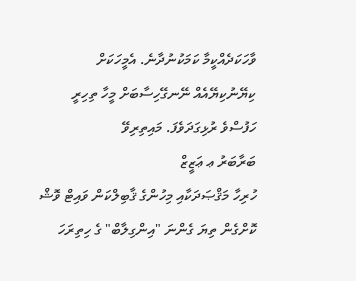ވާހަކަދެއްކީމާ ކަމަކުނުދާނެ. އެމީހަކަށް ކިޔޭނުކިޔޭއެއް ނޭނގޭހިސާބަށް މީހާ ތިހިރީ ހަފުސްވެ ރުޅިގަދަވެފަ. މައިތިރިވޭ
ބަރާބަރު ޢ ޢަޒީޒް
ހުރިހާ މަޤްޞަދަކާއި މިހުންގެ ޤާބިލްކަން ވައިޓް ވޮޝް ކޮށްގެން ތިޔަ ގެންނަ "އިންގިލާބް" ގެ ހިތިރަހަ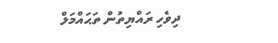ދިވެހި ރައްޔިތުން ތަޙައްމަލް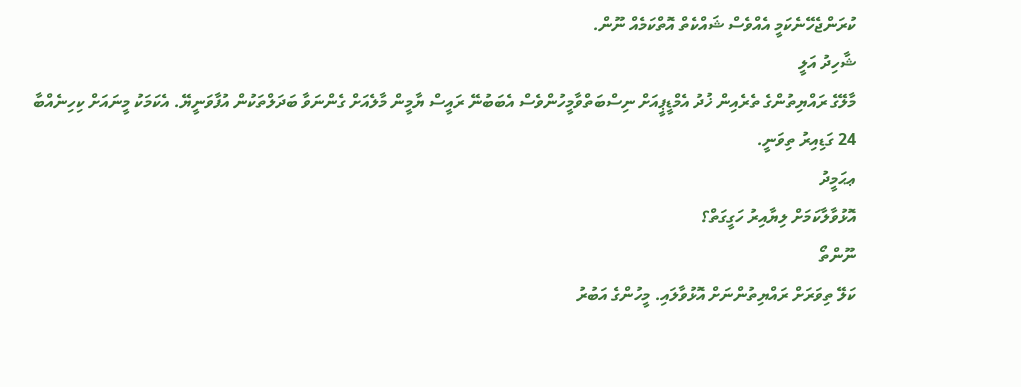ކުރަންޖެހޭނެކަމީ އެއްވެސް ޝައްކެތް އޮތްކަމެއް ނޫން.
ޝާހިދު އަލީ
މާލޭގެ ރައްޔިތުންގެ ތެރެއިން ޚުދު އެމްޑީޕީއަށް ނިސްބަތްވާމީހުންވެސް އެބަބުނޭ ރައީސް ޔާމީން މާލެއަށް ގެންނަވާ ބަދަލްތަކުން އުފާވަނީޔޭ. އެކަމަކު މީނައަށް ކިހިނެއްބާ 24 ގަޑިއިރު ތިވަނީ.
ޢޙަމީދު
އޮޅުވާލާކަމަށް ލިޔާއިރު ހަގީގަތް؟
ނޫންތޯ
ކަލޭ ތިވަރަށް ރައްޔިތުންނަށް އޮޅުވާލައި. މީހުންގެ އަބުރު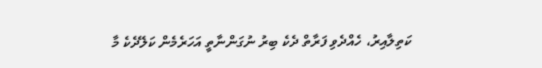ކަތިލާއިރު، ހެއްދެވި ފަރާތް ދެކެ ބިރު ނުގަންނާތީ އަހަރެމެން ކަލޭދެކެ މާ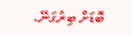ބޮޑަށް ބިރުގަނޭ.